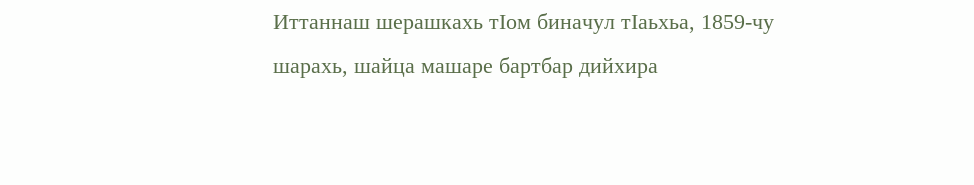Иттаннаш шерашкахь тIом биначул тIаьхьа, 1859-чу шараxь, шайца машаре бартбар дийхира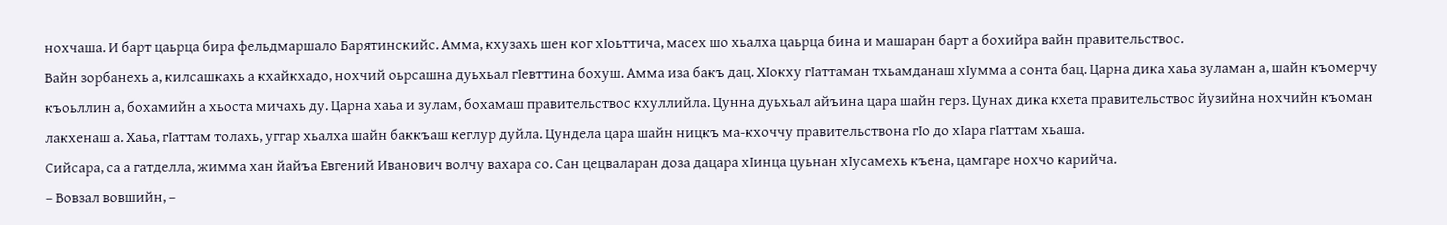нохчаша. И барт цаьрца бира фельдмаршало Барятинскийс. Амма, кхузахь шен ког хIоьттича, масех шо хьалха цаьрца бина и машаран барт а бохийра вайн правительствос.
Вайн зорбaнeхь а, килсашкахь а кхайкхадо, нохчий оьрсашна дуьхьал гIевттина бохуш. Амма иза бакъ дац. ХІокху гIаттаман тхьамданаш хIумма а сонта бац. Царна дика хаьа зуламан а, шайн къомерчу къоьллин а, бохамийн а хьоста мичахь ду. Царна хаьа и зулам, бохамаш правительствос кхуллийла. Цунна дуьхьал айъина цара шайн герз. Цунах дика кхета правительствос йузийна нохчийн къоман лакхенаш а. Хаьа, гIаттам толахь, уггар хьалха шайн баккъаш кеглур дуйла. Цундела цара шайн ницкъ ма-кхоччу правительствона гIо до хIара гIаттам хьаша.
Сийсара, са а гатделла, жимма хан йайъа Евгений Иванович волчу вахара со. Сан цецваларан доза дацара хIинца цуьнан хIусамехь къена, цамгаре нохчо карийча.
– Вовзал вовшийн, –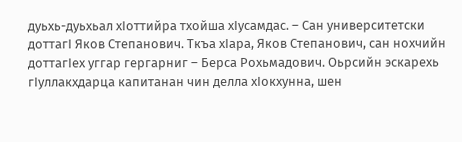дуьхь-дуьхьал хIоттийра тхойша хIусамдас. – Сан университетски доттагI Яков Степанович. Ткъа хIара, Яков Степанович, сан нохчийн доттагIех уггар гергарниг – Берса Рохьмадович. Оьрсийн эскарехь гIуллакхдарца капитанан чин делла хIокхунна, шен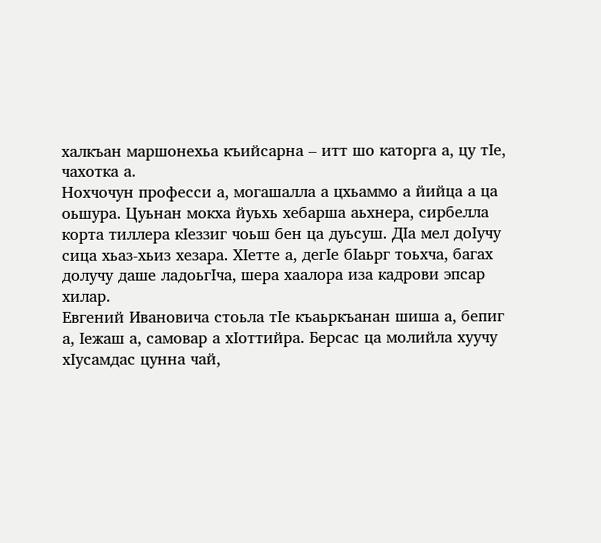халкъан маршонехьа къийсарна – итт шо каторга а, цу тIе, чахотка а.
Нохчочун професси а, могашалла а цхьаммо а йийца а ца оьшура. Цуьнан мокха йуьхь хебарша аьхнера, сирбелла корта тиллера кIеззиг чоьш бен ца дуьсуш. ДIа мел доIучу сица хьаз-хьиз хезара. ХIетте а, дегIе бIаьрг тоьхча, багах долучу даше ладоьгIча, шера хаалора иза кадрови эпсар хилар.
Евгений Ивановича стоьла тIе къаьркъанан шиша а, бепиг а, Iежаш а, самовар а хIоттийра. Берсас ца молийла хуучу хIусамдас цунна чай,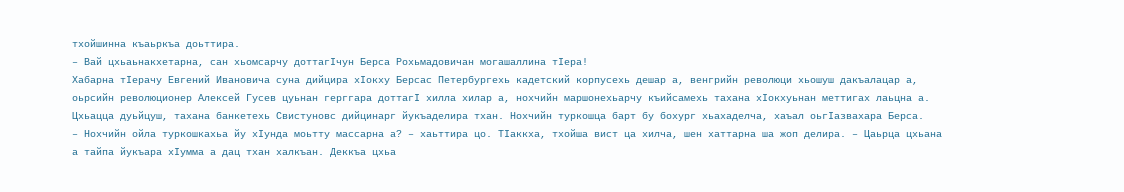тхойшинна къаьркъа доьттира.
– Вай цхьаьнакхетарна, сан хьомсарчу доттагIчун Берса Рохьмадовичан могашаллина тIера!
Хабарна тIерачу Евгений Ивановича суна дийцира хIокху Берсас Петербургехь кадетский корпусехь дешар а, венгрийн революци хьошуш дакъалацар а, оьрсийн революционер Алексей Гусев цуьнан герггара доттагI хилла хилар а, нохчийн маршонехьарчу къийсамехь тахана хIокхуьнан меттигах лаьцна а.
Цхьацца дуьйцуш, тахана банкетехь Свистуновс дийцинарг йукъаделира тхан. Нохчийн туркошца барт бу бохург хьахаделча, хаъал оьгIазвахара Берса.
– Нохчийн ойла туркошкахьа йу хIунда моьтту массарна а? – хаьттира цо. ТIаккха, тхойша вист ца хилча, шен хаттарна ша жоп делира. – Цаьрца цхьана а тайпа йукъара хIумма а дац тхан халкъан. Деккъа цхьа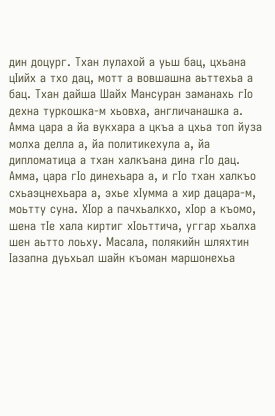дин доцург. Тхан лулахой а уьш бац, цхьана цIийх а тхо дац, мотт а вовшашна аьттехьа а бац. Тхан дайша Шайх Мансуран заманахь гIо дехна туркошка-м хьовха, англичанашка а. Амма цара а йа вукхара а цкъа а цхьа топ йуза молха делла а, йа политикехула а, йа дипломатица а тхан халкъана дина гIо дац. Амма, цара гIо динехьара а, и гIо тхан халкъо схьаэцнехьара а, эхье хIумма а хир дацара-м, моьтту суна. ХIор а пачхьалкхо, хIор а къомо, шена тIе хала киртиг хIоьттича, уггар хьалха шен аьтто лоьху. Масала, полякийн шляхтин Iазапна дуьхьал шайн къоман маршонехьа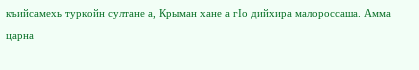къийсамехь туркойн султане а, Крыман хане а гIо дийхира малороссаша. Амма царна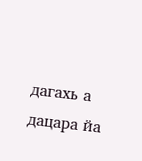дагахь а дацара йа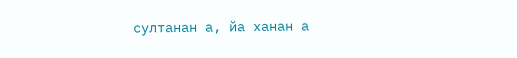султанан а, йа ханан а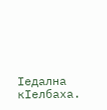Iедална кIелбаха.